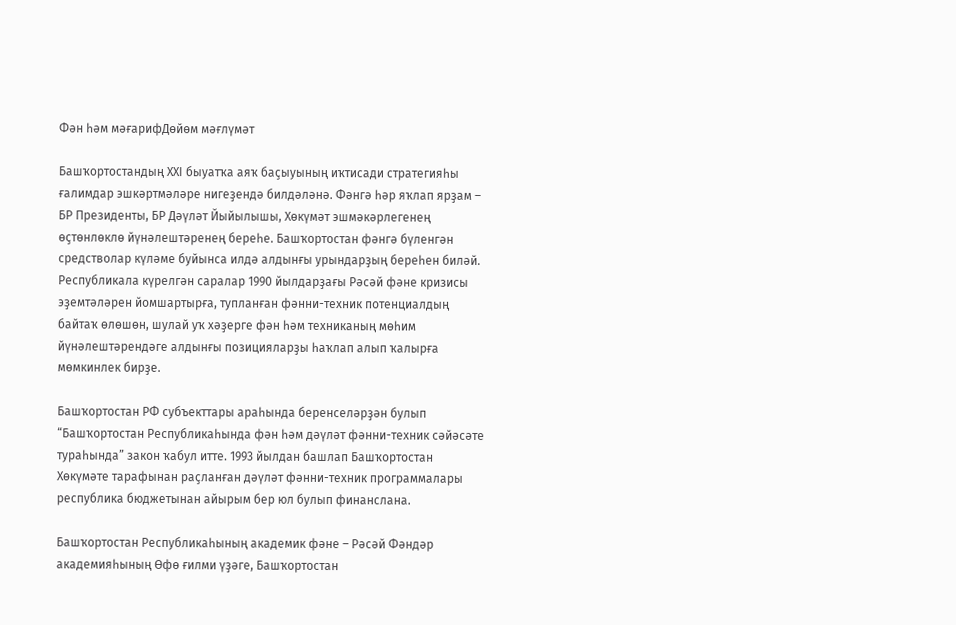Фән һәм мәғарифДөйөм мәғлүмәт

Башҡортостандың ХХI быуатҡа аяҡ баҫыуының иҡтисади стратегияһы ғалимдар эшкәртмәләре нигеҙендә билдәләнә. Фәнгә һәр яҡлап ярҙам – БР Президенты, БР Дәүләт Йыйылышы, Хөкүмәт эшмәкәрлегенең өҫтөнлөклө йүнәлештәренең береһе. Башҡортостан фәнгә бүленгән средстволар күләме буйынса илдә алдынғы урындарҙың береһен биләй. Республикала күрелгән саралар 1990 йылдарҙағы Рәсәй фәне кризисы эҙемтәләрен йомшартырға, тупланған фәнни-техник потенциалдың байтаҡ өлөшөн, шулай уҡ хәҙерге фән һәм техниканың мөһим йүнәлештәрендәге алдынғы позицияларҙы һаҡлап алып ҡалырға мөмкинлек бирҙе.

Башҡортостан РФ субъекттары араһында беренселәрҙән булып “Башҡортостан Республикаһында фән һәм дәүләт фәнни-техник сәйәсәте тураһында” закон ҡабул итте. 1993 йылдан башлап Башҡортостан Хөкүмәте тарафынан раҫланған дәүләт фәнни-техник программалары республика бюджетынан айырым бер юл булып финанслана.

Башҡортостан Республикаһының академик фәне – Рәсәй Фәндәр академияһының Өфө ғилми үҙәге, Башҡортостан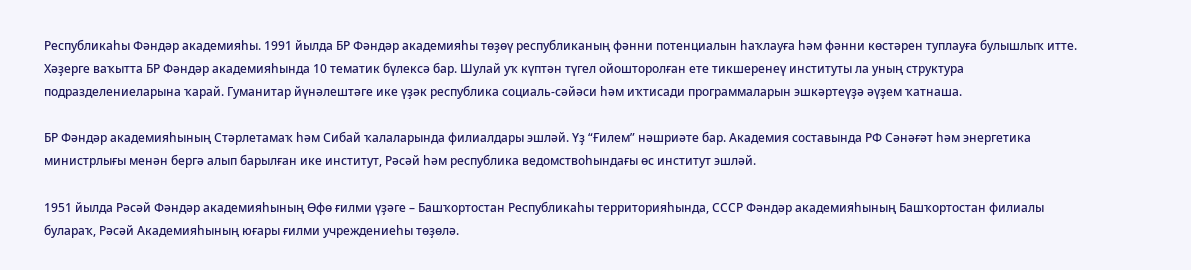Республикаһы Фәндәр академияһы. 1991 йылда БР Фәндәр академияһы төҙөү республиканың фәнни потенциалын һаҡлауға һәм фәнни көстәрен туплауға булышлыҡ итте. Хәҙерге ваҡытта БР Фәндәр академияһында 10 тематик бүлексә бар. Шулай уҡ күптән түгел ойошторолған ете тикшеренеү институты ла уның структура подразделениеларына ҡарай. Гуманитар йүнәлештәге ике үҙәк республика социаль-сәйәси һәм иҡтисади программаларын эшкәртеүҙә әүҙем ҡатнаша.

БР Фәндәр академияһының Стәрлетамаҡ һәм Сибай ҡалаларында филиалдары эшләй. Үҙ “Ғилем” нәшриәте бар. Академия составында РФ Сәнәғәт һәм энергетика министрлығы менән бергә алып барылған ике институт, Рәсәй һәм республика ведомствоһындағы өс институт эшләй.

1951 йылда Рәсәй Фәндәр академияһының Өфө ғилми үҙәге – Башҡортостан Республикаһы территорияһында, СССР Фәндәр академияһының Башҡортостан филиалы булараҡ, Рәсәй Академияһының юғары ғилми учреждениеһы төҙөлә.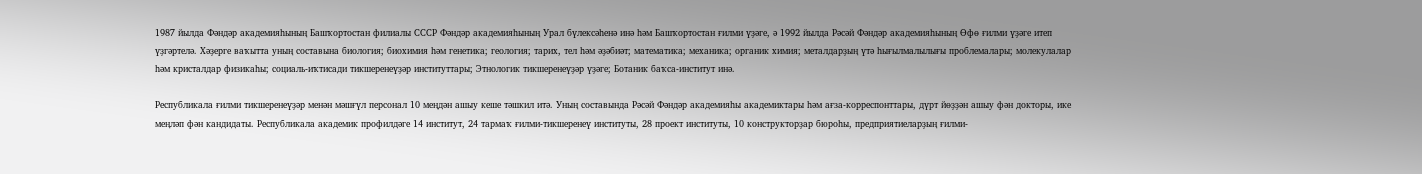1987 йылда Фәндәр академияһының Башҡортостан филиалы СССР Фәндәр академияһының Урал бүлексәһенә инә һәм Башҡортостан ғилми үҙәге, ә 1992 йылда Рәсәй Фәндәр академияһының Өфө ғилми үҙәге итеп үҙгәртелә. Хәҙерге ваҡытта уның составына биология; биохимия һәм генетика; геология; тарих, тел һәм әҙәбиәт; математика; механика; органик химия; металдарҙың үтә һығылмалылығы проблемалары; молекулалар һәм кристалдар физикаһы; социаль-иҡтисади тикшеренеүҙәр институттары; Этнологик тикшеренеүҙәр үҙәге; Ботаник баҡса-институт инә.

Республикала ғилми тикшеренеүҙәр менән мәшғүл персонал 10 меңдән ашыу кеше тәшкил итә. Уның составында Рәсәй Фәндәр академияһы академиктары һәм ағза-корреспонттары, дүрт йөҙҙән ашыу фән докторы, ике меңләп фән кандидаты. Республикала академик профилдәге 14 институт, 24 тармаҡ ғилми-тикшеренеү институты, 28 проект институты, 10 конструкторҙар бюроһы, предприятиеларҙың ғилми-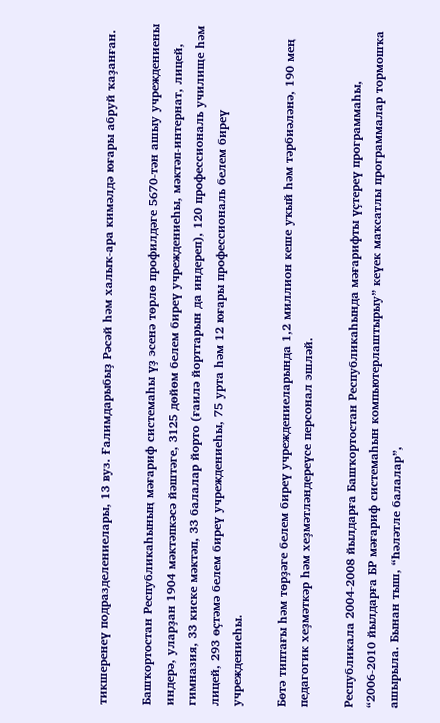тикшеренеү подразделениелары, 13 вуз. Ғалимдарыбыҙ Рәсәй һәм халыҡ-ара кимәлдә юғары абруй ҡаҙанған.

Башҡортостан Республикаһының мәғариф системаһы үҙ эсенә төрлө профилдәге 5670-тән ашыу учреждениены индерә, уларҙан 1904 мәктәпкәсә йәштәге, 3125 дөйөм белем биреү учреждениеһы, мәктәп-интернат, лицей, гимназия, 33 киске мәктәп, 33 балалар йорто (ғаилә йорттарын да индереп), 120 профессиональ училище һәм лицей, 293 өҫтәмә белем биреү учреждениеһы, 75 урта һәм 12 юғары профессиональ белем биреү учреждениеһы.

Бөтә типтағы һәм төрҙәге белем биреү учреждениеларында 1,2 миллион кеше уҡый һәм тәрбиәләнә, 190 мең педагогик хеҙмәткәр һәм хеҙмәтләндереүсе персонал эшләй.

Республикала 2004-2008 йылдарға Башҡортостан Республикаһында мәғарифты үҫтереү программаһы, “2006-2010 йылдарға БР мәғариф системаһын компьютерлаштырыу” кеүек маҡсатлы программалар тормошҡа ашырыла. Бынан тыш, “Һәләтле балалар”,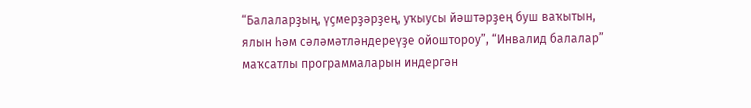“Балаларҙың, үҫмерҙәрҙең, уҡыусы йәштәрҙең буш ваҡытын, ялын һәм сәләмәтләндереүҙе ойоштороу”, “Инвалид балалар” маҡсатлы программаларын индергән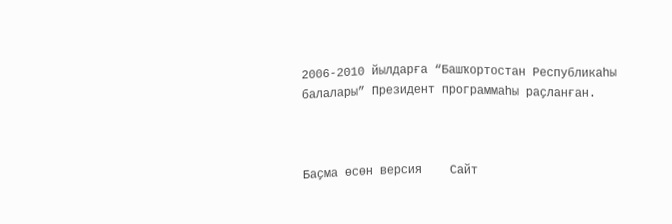2006-2010 йылдарға “Башҡортостан Республикаһы балалары” Президент программаһы раҫланған.



Баҫма өсөн версия    Сайт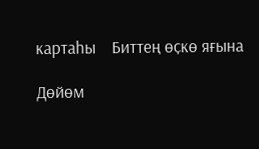картаһы    Биттең өҫкө яғына

Дөйөм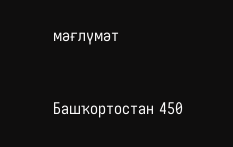мәғлүмәт


Башҡортостан 450